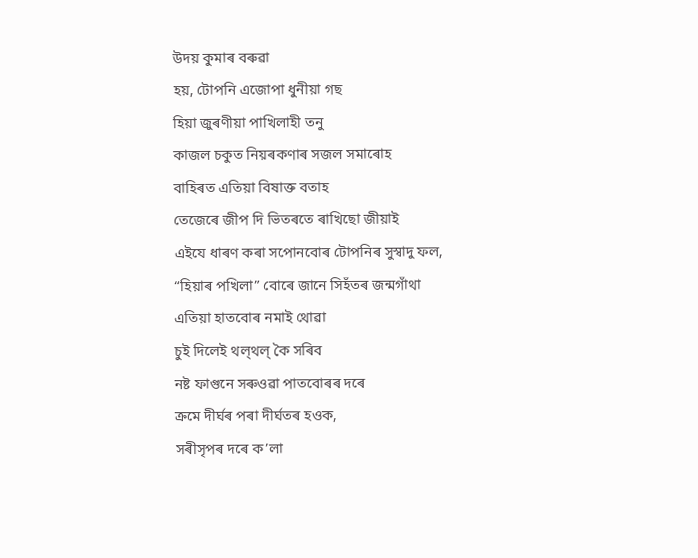উদয় কুমাৰ বৰুৱা
হয়, টোপনি এজোপা ধুনীয়া গছ
হিয়া জুৰণীয়া পাখিলাহী তনু
কাজল চকুত নিয়ৰকণাৰ সজল সমাৰোহ
বাহিৰত এতিয়া বিষাক্ত বতাহ
তেজেৰে জীপ দি ভিতৰতে ৰাখিছো জীয়াই
এইযে ধাৰণ কৰা সপোনবোৰ টোপনিৰ সুস্বাদু ফল,
“হিয়াৰ পখিলা” বোৰে জানে সিহঁতৰ জন্মগাঁথা
এতিয়া হাতবোৰ নমাই থোৱা
চুই দিলেই থল্থল্ কৈ সৰিব
নষ্ট ফাগুনে সৰুওৱা পাতবোৰৰ দৰে
ক্ৰমে দীৰ্ঘৰ পৰা দীৰ্ঘতৰ হওক,
সৰীসৃপৰ দৰে ক’লা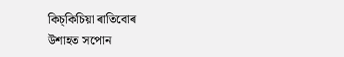কিচ্কিচিয়া ৰাতিবোৰ
উশাহত সপোন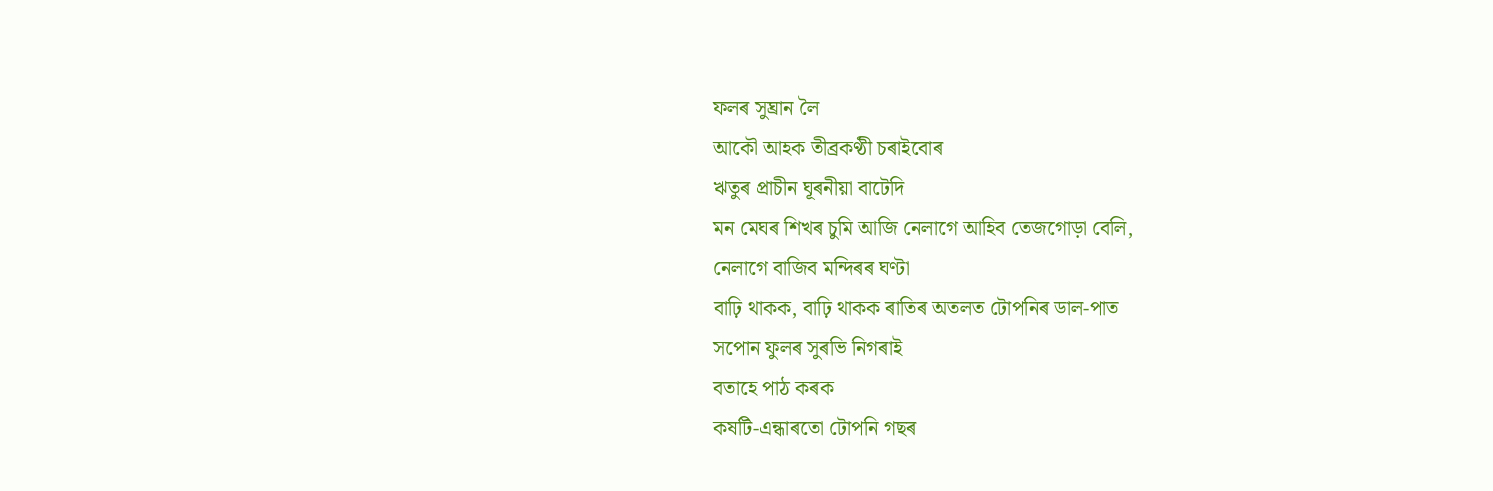ফলৰ সুঘ্ৰান লৈ
আকৌ আহক তীব্ৰকণ্ঠী চৰাইবোৰ
ঋতুৰ প্ৰাচীন ঘূৰনীয়া বাটেদি
মন মেঘৰ শিখৰ চুমি আজি নেলাগে আহিব তেজগোড়া বেলি,
নেলাগে বাজিব মন্দিৰৰ ঘণ্টা
বাঢ়ি থাকক, বাঢ়ি থাকক ৰাতিৰ অতলত টোপনিৰ ডাল-পাত
সপোন ফুলৰ সুৰভি নিগৰাই
বতাহে পাঠ কৰক
কষটি-এন্ধাৰতো টোপনি গছৰ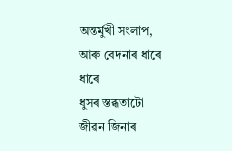অন্তৰ্মুখী সংলাপ,
আৰু বেদনাৰ ধাৰে ধাৰে
ধুসৰ স্তব্ধতাটো
জীৱন জিনাৰ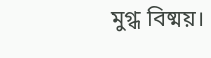মুগ্ধ বিষ্ময়।